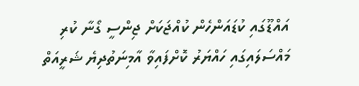އައްޑޫގައި ކުޑައަންހެން ކުއްޖަކަށް ޖިންސީ ގޯނާ ކުރި މައްސަލައިގައި ހައްޔަރު ކޮށްފައިވާ އާމިނަތުދިޔެ ޝަރީއަތް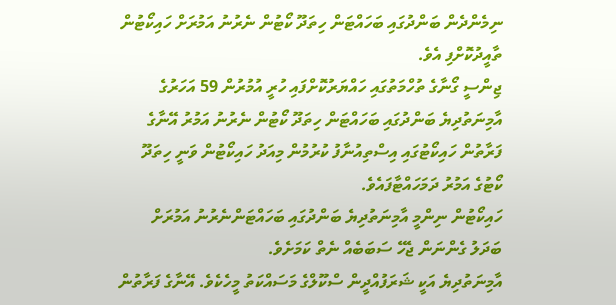ނިމެންދެން ބަންދުގައި ބަހައްޓަން ހިތަދޫ ކޯޓުން ނެރުނު އަމުރަށް ހައިކޯޓުން ތާއީދުކޮށްފި އެވެ.
ޖިންސީ ގޯނާގެ ތުހްމަތުގައި ހައްޔަރުކޮށްފައި ހުރީ އުމުރުން 59 އަހަރުގެ އާމިނަތުދިޔެ ބަންދުގައި ބަހައްޓަން ހިތަދޫ ކޯޓުން ނެރުނު އަމުރު އޭނާގެ ފަރާތުން ހައިކޯޓުގައި އިސްތިއުނާފު ކުރުމުން މިއަދު ހައިކޯޓުން ވަނީ ހިތަދޫ ކޯޓުގެ އަމުރު ދަމަހައްޓާފައެވެ.
ހައިކޯޓުން ނިންމީ އާމިނަތުދިޔެ ބަންދުގައި ބަހައްޓަންނެރުނު އަމުރަށް ބަދަލު ގެންނަން ޖެހޭ ސަބަބެއް ނެތް ކަމަށެވެ.
އާމިނަތުދިޔެ އަކީ ޝަރަފުއްދީން ސްކޫލްގެ މަސައްކަތު މީހެކެވެ. އޭނާގެ ފަރާތުން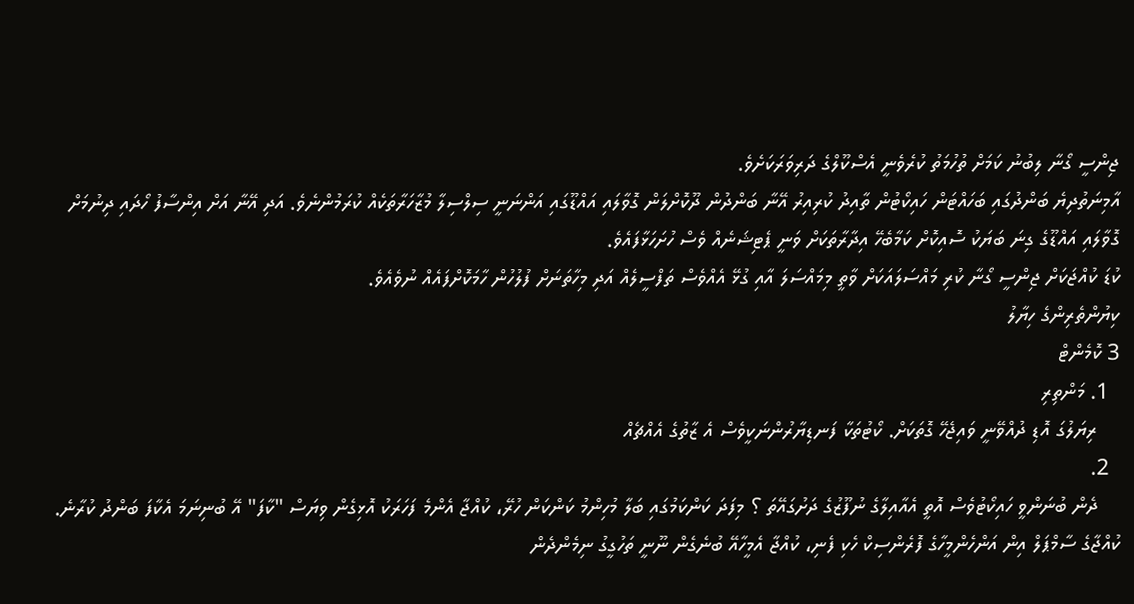ޖިންސީ ގޯނާ ލިބުނު ކަމަށް ތުހުމަތު ކުރެވެނީ އެސްކޫލްގެ ދަރިވަރަކަށެވެ.
އާމިނަތުދިޔެ ބަންދުގައި ބަހައްޓަން ހައިކޯޓުން ތާއިދު ކުރިއިރު އޭނާ ބަންދުން ދޫކޮށްލަން ގޮވާލައި އައްޑޫގައި އަންނަނީ ސިލްސިލާ މުޒާހަރާތަކެއް ކުރަމުންނެވެ. އަދި އޭނާ އަށް އިންސާފު ހޯދައި ދިނުމަށް ގޮވާލައި އައްޑޫގެ ގިނަ ބަޔަކު ސޮއިކޮށް ކަމާބެހޭ އިދާރާތަކަށް ވަނީ ޕެޓިޝަނެއް ވެސް ހުށަހަޅާފައެވެ.
ކުޑަ ކުއްޖަކަށް ޖިންސީ ގޯނާ ކުރި މައްސަލައަކަށް ވާތީ މިމައްސަލަ އާއި ގުޅޭ އެއްވެސް ތަފްސީލެއް އަދި މިހާތަނަށް ފުލުހުން ހާމަކޮށްފައެއް ނުވެއެވެ.
ކިޔުންތެރިންގެ ހިޔާލު
3 ކޮމެންޓް
  1. މަންތިރި
    ރިޔަލުގަ އޮޑި ދުއްވޭނީ ވައިޖެހޭ ގޮތަކަށް. ކޯޓުތަކާ ފަނޑިޔާރުންނަކީވެސް އެ ޒާތުގެ އެއްޗެއް
  2.
    ދެން ބުނަންވީ ހައިކޯޓުވެސް އޮތީ އެއާއިލާގެ ނުފޫޒުގެ ދަށުގައޭތަ ؟ މިފަދަ ކަންކަމުގައި ބަލާ މުހިންމު ކަންކަން ހުރޭ، ކުއްޖާ އެންމެ ފަހަރަކު އޮޅިގެން ވިޔަސް "ކާފަ" އޭ ބުނިނަމަ އެކާފަ ބަންދު ކުރާނެ. ކުއްޖާގެ ސާމްޕަލް އިން އަންހެންމީހާގެ ފޮރެންސިކް ހެކި ފެނި، ކުއްޖާ އެމީހާއޭ ބުނެގެން ނޫނީ ތަހުގީގު ނިމެންދެން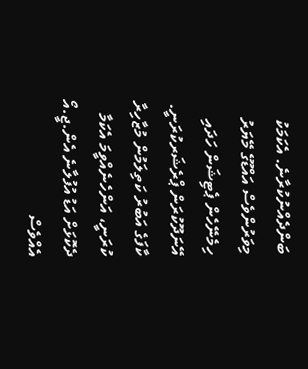ބަންދެއްނުކުރާނެ. އެކަމަކު މިވަރުންވެސް އައްޑޫގެ މޭޔަރު ހިމެނޭހެން ޕެޓިޝަން ހަދައި އޭނަދޫކުރަން ޕްރެޝަރކުރަނީ. ކާފަގެ އަބުރު ކަތިލަމުން މުޒާހިރާ ކުރަނީ، އަންހެނެއްވީމަ އެކަމާ ދެކޮޅަށް އަޑު އުފުލާނެ އެން.ޖީ.އޯ އެއްވެސް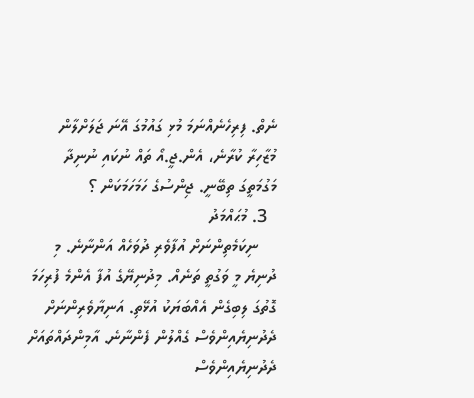ނެތް. ފިރިހެނެއްނަމަ މުޅި ގައުމުގަ އޭނަ ޖަލަށްލާން މުޒާހިރާ ކުރާނެ، އެން.ޖީ.އޯ ތައް ނުކައި ނުނިދާ މަގުމަތީގަ ތިބޭނީ. ޖިންސުގެ ހަމަހަމަކަން ؟
  3. މުޙައްމަދު
    ނިކަމެތިންނަށް އުފާވެރި ދުވަހެއް އަންނާނެ. މި ދުނިޔެ މީ ވަގުތީ ތަނެއް. މިދުނިޔޭގެ އުފާ އެންމެ ފުރިހަމަ ގޮތުގަ ލިބިގެން އެއްބަޔަކު އުޅޭތި. އަނިޔާވެރިންނަށް ދެދުނިޔެއިންވެސް ގެއްލުން ފެންނާނެ. އާމިންދައްތައަށް ދެދުނިޔެއިންވެސް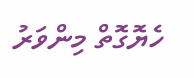ހެޔޮގޮތް މިންވަރު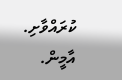ކުރައްވާށި. އާމީން.